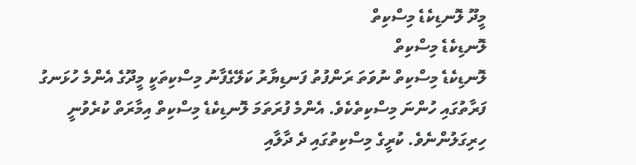މީދޫ ލޮނޑިކެޑެ މިސްކިތް
ލޮނޑިކެޑެ މިސްކިތް
ލޮނޑިކެޑެ މިސްކިތް ނުވަތަ ރަންފުތު ފަނޑިޔާރު ކަލޭގެފާނު މިސްކިތަކީ މީދޫގެ އެންމެ ހުޅަނގު ފަރާތުގައި ހުންނަ މިސްކިތެކެވެ. އެންމެ ފުރަތަމަ ލޮނޑިކެޑެ މިސްކިތް އިމާރަތް ކުރެވުނީ ހިރިގަލުންނެވެ. ކުރީގެ މިސްކިތުގައި ދެ ދާލާއި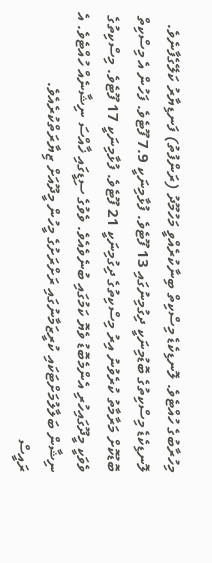މިހުރާބުގެ ހުއްޓެވެ. ލޮނޑިކެޑެ މިސްކިތް ބިނާކުރެއްވީ މަހުމޫދު (ރަންފުތު) ފަނޑިޔާރު ކަލޭގެފާނެވެ. ލޮނޑިކެޑެ މިސްކިތުގެ ބޮޑުމިނަކީ ދިގުމިނުގައި 13 ފޫޓެވެ. ފުޅާމިނަކީ 7.9 ފޫޓެވެ. ފަހުން އެ މިސްކިތް ބޮޑުކޮށް މަރާމާތު ކުރެވުނު އިރު މިސްކިތުގެ ދިގުމިނަކީ 21 ފޫޓެވެ. ފުޅާމިނަކީ 17 ފޫޓެވެ. މިސްކިތުގެ ވެވަކީ މީދޫގައިހުރި އެންމެބޮޑު ވެޔޮ ކަމުގައި ބުނެވެއެވެ. ވެވުގެ ސިޑީގައި ޚާއްސަ ނިޝާނެއް ހުއްޓެވެ. އެ ނިޝާން ބަލާލުމަށްޓަކައި ކުރީޒަމާނުގައި ރަށްރަށުގެ މީހުން މީދޫއަށް ޒިޔާރަތްކުރެއެވެ.
ރައީސް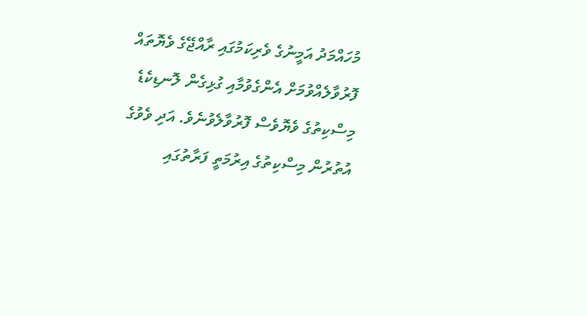މުހައްމަދު އަމީނުގެ ވެރިކަމުގައި ރާއްޖޭގެ ވެޔޮތައް ފޮރުވާލެއްވުމަށް އެންގެވުމާއި ގުޅިގެން ލޮނޑިކެޑެ މިސްކިތުގެ ވެޔޮވެސް ފޮރުވާލެވުނެވެ. އަދި ވެވުގެ އުތުރުން މިސްކިތުގެ އިރުމަތީ ފަރާތުގައި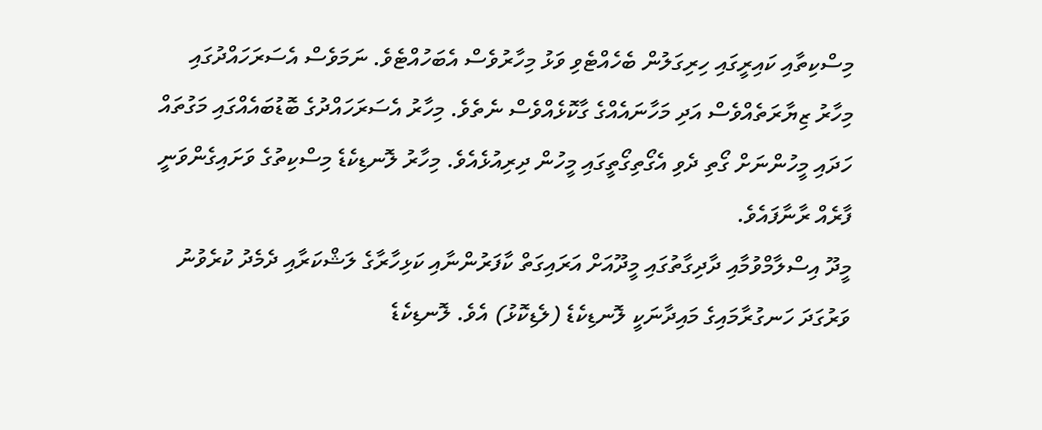މިސްކިތާއި ކައިރީގައި ހިރިގަލުން ބެހެއްޓެވި ވަޅު މިހާރުވެސް އެބަހުއްޓެވެ. ނަމަވެސް އެސަރަހައްދުގައި މިހާރު ޒިޔާރަތެއްވެސް އަދި މަހާނައެއްގެ ގާކޮޅެއްވެސް ނެތެވެ. މިހާރު އެސަރަހައްދުގެ ބޮޑުބައެއްގައި މަގުތައް ހަދައި މީހުންނަށް ގޯތި ދެވި އެގޯތިގޯތީގައި މީހުން ދިރިއުޅެއެވެ. މިހާރު ލޮނޑިކެޑެ މިސްކިތުގެ ވަށައިގެންވަނީ ފާރެއް ރާނާފައެވެ.
މީދޫ އިސްލާމްވުމާއި ދާދިގާތުގައި މީދޫއަށް އަރައިގަތް ކާފަރުންނާއި ކަޅިހާރާގެ ލަޝްކަރާއި ދެމެދު ކުރެވުނު ވަރުގަދަ ހަނގުރާމައިގެ މައިދާނަކީ ލޮނޑިކެޑެ (ލެޑިކޮޅު) އެވެ. ލޮނޑިކެޑެ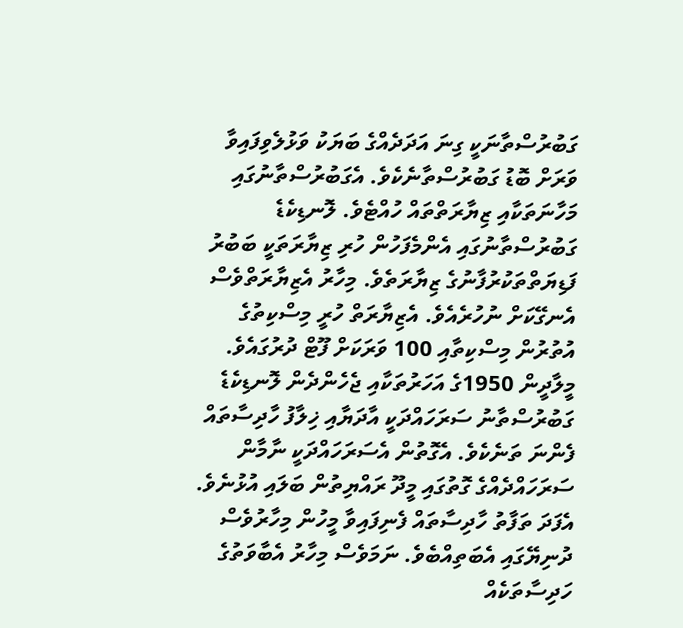ގަބުރުސްތާނަކީ ގިނަ އަދަދެއްގެ ބަޔަކު ވަޅުލެވިފައިވާ ވަރަށް ބޮޑު ގަބުރުސްތާނެކެވެ. އެގަބުރުސްތާނުގައި މަހާނަތަކާއި ޒިޔާރަތްތައް ހުއްޓެވެ. ލޮނޑިކެޑެ ގަބުރުސްތާނުގައި އެންމެފަހުން ހުރި ޒިޔާރަތަކީ ބަބުރު ފަޑިޔަތްތަކުރުފާނުގެ ޒިޔާރަތެވެ. މިހާރު އެޒިޔާރަތްވެސް އެނގޭކަށް ނުހުރެއެވެ. އެޒިޔާރަތް ހުރީ މިސްކިތުގެ އުތުރުން މިސްކިތާއި 100 ވަރަކަށް ފޫޓް ދުރުގައެވެ.
މީލާދީން 1950ގެ އަހަރުތަކާއި ޖެހެންދެން ލޮނޑިކެޑެ ގަބުރުސްތާނު ސަރަހައްދަކީ އާދަޔާއި ޚިލާފު ހާދިސާތައް ފެންނަ ތަނެކެވެ. އެގޮތުން އެސަރަހައްދަކީ ނާމާން ސަރަހައްދެއްގެ ގޮތުގައި މީދޫ ރައްޔިތުން ބަލައި އުޅުނެވެ. އެފަދަ ތަފާތު ހާދިސާތައް ފެނިފައިވާ މީހުން މިހާރުވެސް ދުނިޔޭގައި އެބަތިއްބެވެ. ނަމަވެސް މިހާރު އެބާވަތުގެ ހަދިސާތަކެއް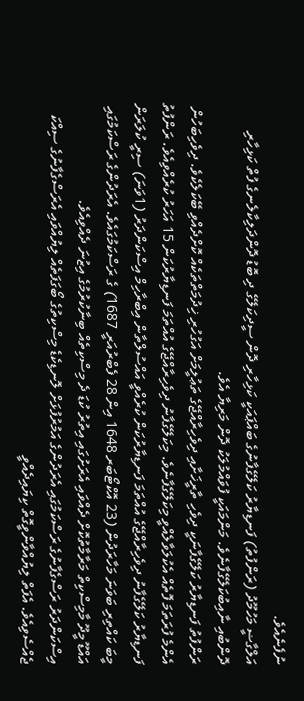ނުފެނެއެވެ.
އަލްގާޟީ މަހުމޫދު (ރަންފުތު) ފަނޑިޔާރު ކަލޭގެފާނުގެ ބައްޕައަކީ ކަޅިހާރި ދޮން ސީދިކަލޭގެ ދި ބޮޑު ދޮންދަލިކާލެނގެ ފުތް ކަޅިހާރި ދޮންބުއި ނާއިބުކަލޭގެފާނެވެ. މަންމައަކީ ފުވައްމުލަކު ދޮން މަރިޔާ އެވެ.
ރަންފުތު ފަނޑިޔާރު ކަލޭގެފާނަކީ ދިވެހި ތާރީޚަށާއި ދިވެހިރާއްޖޭގެ ތަޢުލީމަށް އަގުހުރި ޚިދުމަތްތަކެއް ކޮށްދެއްވި ބޭކަލެކެވެ. ދިވެހިބަހުން އެންމެ ފުރަތަމަ ފޮތެއް އެކުލަވާލެއްވީ މިކަލޭގެފާނެވެ. މިކަލޭގެފާނު ދިވެހިރާއްޖޭގެ އުއްތަމަ ފަނޑިޔާރުކަން 15 އަހަރު ކުރެއްވިއެވެ. ރަންފުތު ފަނޑިޔާރު ކަލޭގެފާނު ދިވެހިރާއްޖޭގެ އުއްތަމަ ފަނޑިޔާރުކަން ކުރެއްވީ އައްސުލްތާން އިބްރާހިމް އިސްކަންދަރު (1ވަނަ) ސިރީ ކުލަރަން މީބަ ކައްތިރި ބަވަނަ މަހާރަދުން (23 އޮކްޓޯބަރ 1648 އިން 28 ފެބްރުއަރީ 1687) ގެ ރަސްކަމުގައެވެ. އެރަދުންގެ ރަސްކަމުގައި އައްޑޫ މީދޫ މާމިސްކިތް މަރާމާތުކޮށް ދެއްވައި އެރަށުގައި އިތުރު ކުޑަ ދެ މިސްކިތެއް ބިނާކުރުމުގެ އިޒުނަ ދެއްވިއެވެ.
އިސްކަންދަރު ރަސްގެފާނުގެ ރަސްކަމުގައި އެރަދުންގެ އަމުރުފުޅަށް ލޮނޑިކެޑެ މިސްކިތުގެ ބޯގަފަތެއް ލިޔުއްވައި އެރަސްގެފާނުގެ ސިއްކަ ޖެއްސެވިއެވެ. އެފަތް ލިޔުއްވާންވީގޮތް ކިޔައިދެއްވީ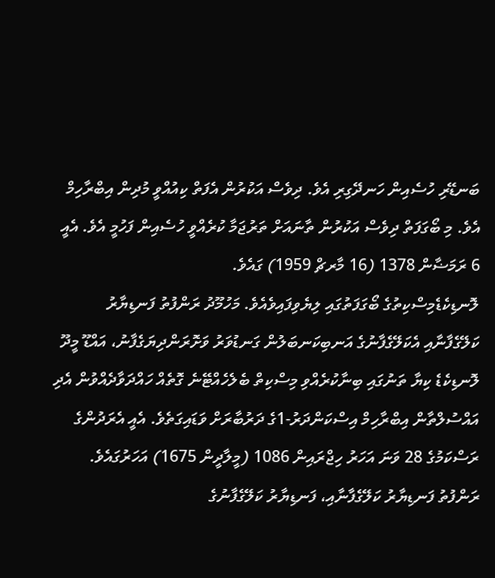ބަނޑޭރި ހުސެއިން ހަނދޭގިރި އެވެ. ދިވެސް އަކުރުން އެފަތް ކިއުއްވީ މުދިން އިބްރާހިމް އެވެ. މި ބޯގަފަތް ދިވެސް އަކުރުން ތާނައަށް ތަރުޖަމާ ކުރެއްވީ ހުސެއިން ފަހުމީ އެވެ. އެއީ 6 ރަމަޟާން 1378 (16 މާރޗް 1959) ގައެވެ.
ލޮނޑިކެޑެމިސްކިތުގެ ބޯގަފަތުގައި ލިޔެވިފައިވެއެވެ. މަހުމޫދު ރަންފުތު ފަނޑިޔާރު ކަލޭގެފާނާއި އެކަލޭގެފާނުގެ އަނބިކަނބަލުން ގަނޑުވަރު ވަށޮރަންދިޔަގެފާނު، އައްޑޫ މީދޫ ލޮނޑިކެޑެ ކިޔާ ތަނުގައި ބިނާކުރެއްވި މިސްކިތް ބެލެހެއްޓޭނެ ގޮތެއް ހައްދަވާދެއްވުން އެދި އައްސުލްތާން އިބްރާހިމް އިސްކަންދަރު-1ގެ ދަރުބާރަށް ވަޑައިގަތެވެ. އެއީ އެރަދުންގެ ރަސްކަމުގެ 28 ވަނަ އަހަރު ހިޖްރައިން 1086 (މީލާދީން 1675) އަހަރުގައެވެ.
ރަންފުތު ފަނޑިޔާރު ކަލޭގެފާނާއި، ފަނޑިޔާރު ކަލޭގެފާނުގެ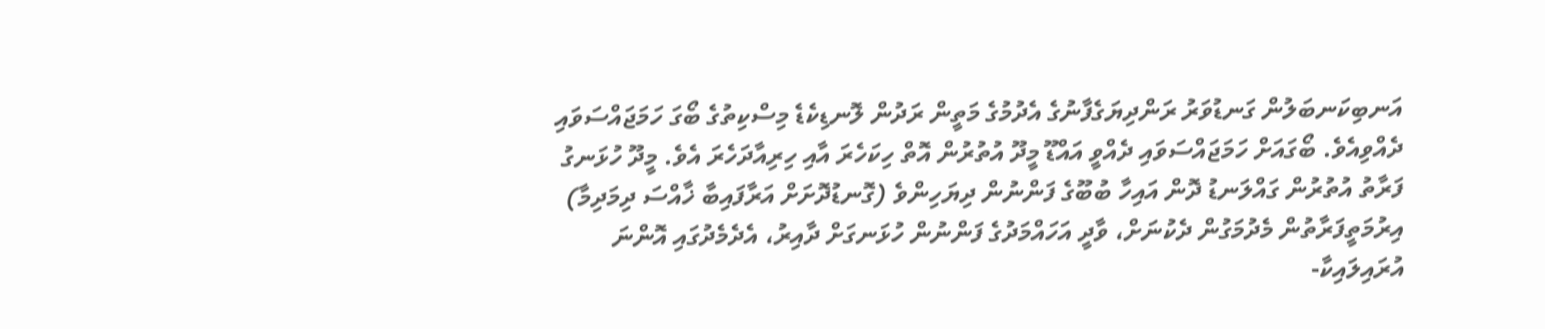އަނބިކަނބަލުން ގަނޑުވަރު ރަންދިޔަގެފާނުގެ އެދުމުގެ މަތީން ރަދުން ލޮނޑިކެޑެ މިސްކިތުގެ ބޯގަ ހަމަޖައްސަވައި ދެއްވިއެވެ. ބޯގައަށް ހަމަޖައްސަވައި ދެއްވީ އައްޑޫ މީދޫ އުތުރުން އޮތް ހިކަހެރަ އާއި ހިރިއާދަހެރަ އެވެ. މީދޫ ހުޅަނގު ފަރާތު އުތުރުން ގައްލަނޑު ދޮން އައިހާ ބުބޫގެ ފަންނުން ދިޔަހިންވެ (ގޮނޑުދޮށަށް އަރާފައިބާ ޚާއްސަ ދިމަދިމާ) އިރުމަތީފަރާތުން މެދުމަގުން ދެކުނަށް، ވާދީ އަހައްމަދުގެ ފަންނުން ހުޅަނގަށް ދާއިރު، އެދެމެދުގައި އޮންނަ އުރައިލައިކާ-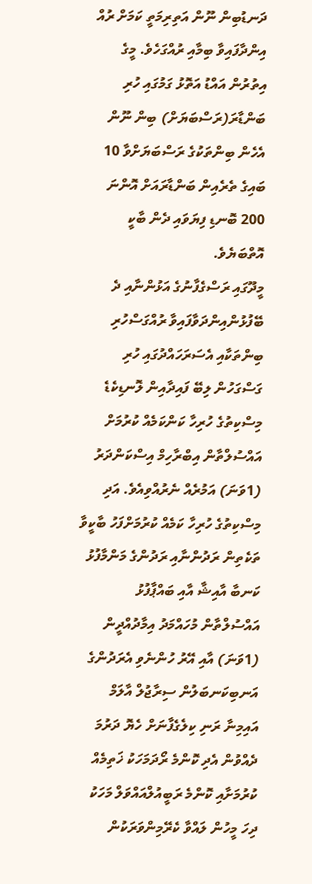ދަނޑުބިން ނޫން އަތިރިމަތީ ކަމަށް ރުއް އިންދާފައިވާ ބިމާއި ރުއްގަހެވެ. މީގެ އިތުރުން އައްޑު އަތޮޅު ގަމުގައި ހުރި ބަންޑާރަ(ރަސްބަޔަށް) ބިން ނޫން އެހެން ބިންތަކުގެ ރަސްބަޔަށްވާ 10 ބައިގެ ތެރެއިން ބަންޑާރައަށް އޮންނަ 200 ބޮނޑި ފިޔަވައި ދެން ބާކީ އޮތްބަޔެވެ.
މީދޫގައި ރަސްގެފާނުގެ އަޅުންނާއި ދެ ބޭފުޅުންއިންދަވާފައިވާ ރުއްގަސްހުރި ބިންތަކާއި އެސަރަހައްދުގައި ހުރި ގަސްގަހުން ލިބޭ ފައިދާއިން ލޮނޑިކެޑެ މިސްކިތުގެ ހުރިހާ ކަންކަމެއް ކުރުމަށް އައްސުލްތާން އިބްރާހިމް އިސްކަންދަރު (1ވަނަ) އަމުރެއް ނެރުއްވިއެވެ. އަދި މިސްކިތުގެ ހުރިހާ ކަމެއް ކުރުމަށްފަހު ބާކީވާ ތަކެތިން ރަދުންނާއި ރަދުންގެ މަންމާފުޅު ކަނބާ އާއިޝާ އާއި ބައްޕާފުޅު އައްސުލްތާން މުހައްމަދު އިމާދުއްދީން (1ވަނަ) އާއި އޭރު ހުންނެވި އެރަދުންގެ އަނބިކަނބަލުން ސިރާޖުލް އާލަމް އައިމިނާ ރަނި ކިލެގެފާނަށް ހެޔޮ ދަރުމަ ދެއްވުން އެދި ކޮންމެ ރޯދަމަހަކު ޚަތިމެއް ކުރުމަށާއި ކޮންމެ ރަބީއުލްއައްވަލް މަހަކު ދިހަ މީހުން ލައްވާ ކެރޭމިންވަރަކުން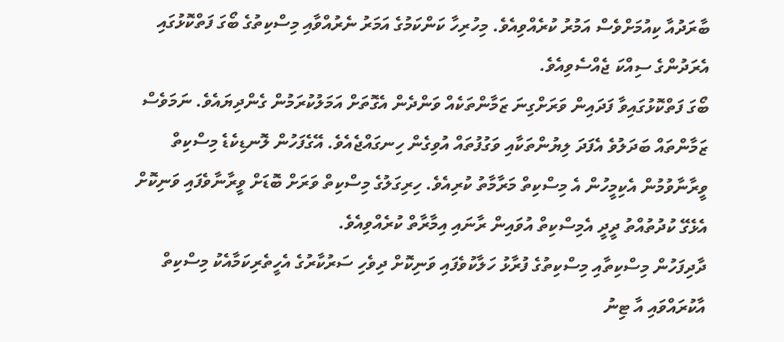ބާރަދުއާ ކިއުމަށްވެސް އަމުރު ކުރެއްވިއެވެ. މިހުރިހާ ކަންކަމުގެ އަމަރު ނެރުއްވާއި މިސްކިތުގެ ބޯގަ ފަތްކޮޅުގައި އެރަދުންގެ ސިއްކަ ޖެއްސެވިއެވެ.
ބޯގަ ފަތްކޮޅުގައިވާ ފަދައިން ވަރަށްގިނަ ޒަމާންތަކެއް ވަންދެން އެގޮތަށް އަމަލުކުރަމުން ގެންދިޔައެވެ. ނަމަވެސް ޒަމާންތައް ބަދަލުވެ އެފަދަ ލިޔުންތަކާއި ވަގުފުތައް އުވިގެން ހިނގައްޖެއެވެ. އޭގެފަހުން ލޮނޑިކެޑެ މިސްކިތް ވީރާނާވުމުން އެކިމީހުން އެ މިސްކިތް މަރާމާތު ކުރިއެވެ. ހިރިގަލުގެ މިސްކިތް ވަރަށް ބޮޑަށް ވީރާނާވެފައި ވަނިކޮށް އެޅެގޭ ކުދުތުއްތު ދީދީ އެމިސްކިތް އުވައިން ރާނައި އިމާރާތް ކުރެއްވިއެވެ.
ދާދިފަހުން މިސްކިތާއި މިސްކިތުގެ ފުރާޅު ހަލާކުވެފައި ވަނިކޮށް ދިވެހި ސަރުކާރުގެ އެހީތެރިކަމާއެކު މިސްކިތް އާކުރައްވައި އާ ޓިނު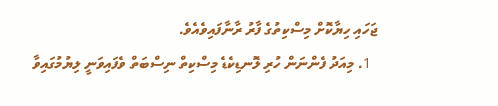ޖަހައި ހިޔާކޮށް މިސްކިތުގެ ފާރު ރާނާފައިވެއެވެ.
  1. މިއަދު ފެންނަން ހުރި ލޮނޑިކެޑެ މިސްކިތް ނިސްބަތް ވެފައިވަނީ ލިޔުމުގައިވާ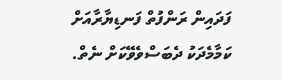ފަދައިން ރަންފުތް ފަނޑިޔާރާއަށް ކަމާމެދަކު ދެބަސްވެވޭކަށް ނެތް.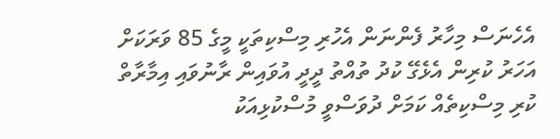އެހެނަސް މިހާރު ފެންނަން އެހުރި މިސްކިތަކީ މީގެ 85 ވަރަކަށް އަހަރު ކުރިން އެޅެގޭ ކުދު ތުއްތު ދީދީ އުވައިން ރާނުވައި އިމާރާތް ކުރި މިސްކިތެއް ކަމަށް ދުވަސްވީ މުސްކުޅިއަކު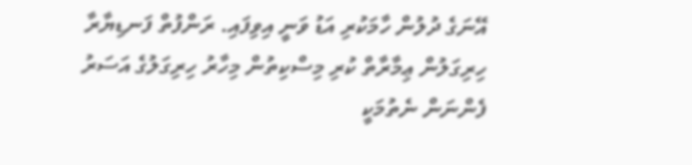އޭނަގެ ދުލުން ހާމަކުރި އަޑު ވަނީ އިވިފައި. ރަންފުތް ފަނޑިޔާރާ ހިރިގަލުން ޢިމާރާތް ކުރި މިސްކިތުން މިހާރު ހިރިގަލުގެ އަސަރު ފެންނަން ނެތުމަކީ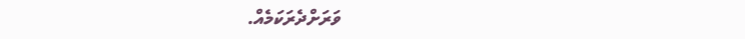ވަރަށްދެރަކަމެއް.